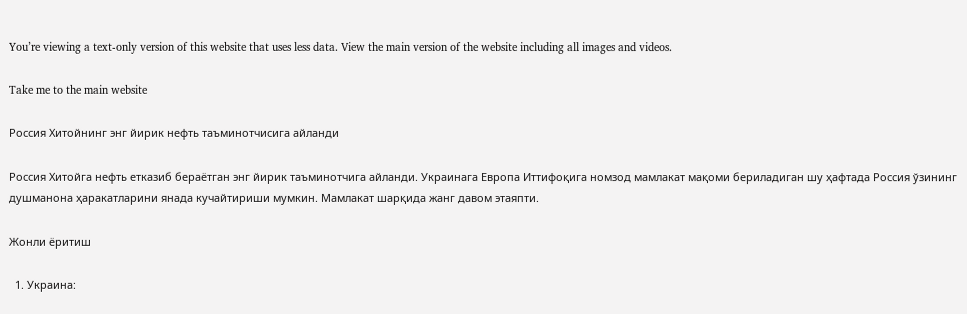You’re viewing a text-only version of this website that uses less data. View the main version of the website including all images and videos.

Take me to the main website

Россия Хитойнинг энг йирик нефть таъминотчисига айланди

Россия Хитойга нефть етказиб бераётган энг йирик таъминотчига айланди. Украинага Европа Иттифоқига номзод мамлакат мақоми бериладиган шу ҳафтада Россия ўзининг душманона ҳаракатларини янада кучайтириши мумкин. Мамлакат шарқида жанг давом этаяпти.

Жонли ёритиш

  1. Украина: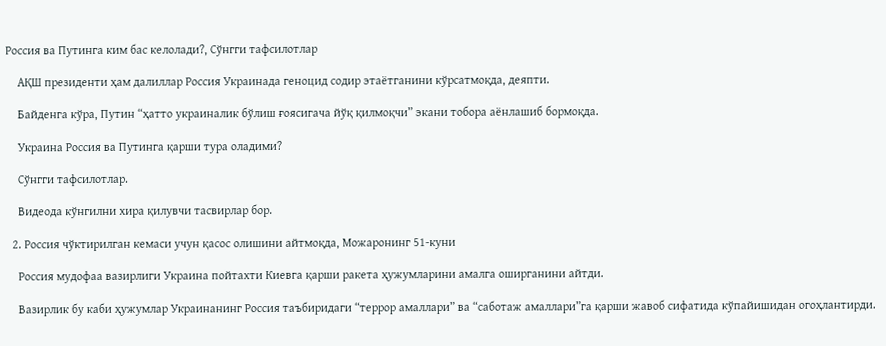Россия ва Путинга ким бас келолади?, Сўнгги тафсилотлар

    АҚШ президенти ҳам далиллар Россия Украинада геноцид содир этаётганини кўрсатмоқда, деяпти.

    Байденга кўра, Путин “ҳатто украиналик бўлиш ғоясигача йўқ қилмоқчи” экани тобора аёнлашиб бормоқда.

    Украина Россия ва Путинга қарши тура оладими?

    Сўнгги тафсилотлар.

    Видеода кўнгилни хира қилувчи тасвирлар бор.

  2. Россия чўктирилган кемаси учун қасос олишини айтмоқда, Можаронинг 51-куни

    Россия мудофаа вазирлиги Украина пойтахти Киевга қарши ракета ҳужумларини амалга оширганини айтди.

    Вазирлик бу каби ҳужумлар Украинанинг Россия таъбиридаги “террор амаллари” ва “саботаж амаллари”га қарши жавоб сифатида кўпайишидан огоҳлантирди.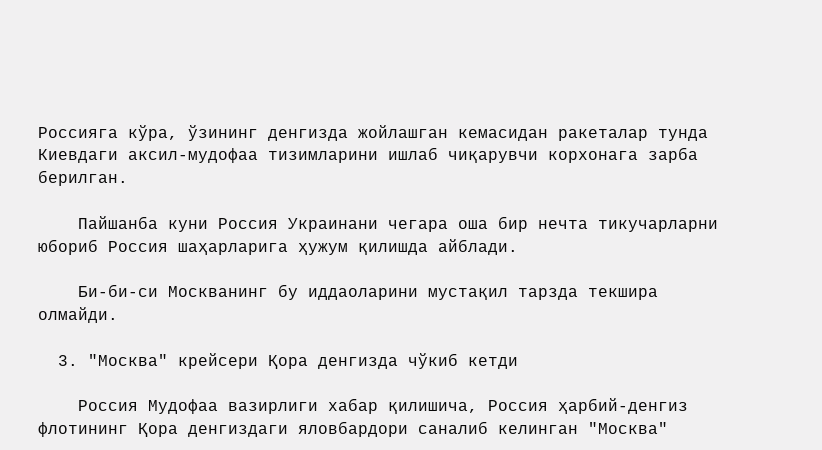Россияга кўра, ўзининг денгизда жойлашган кемасидан ракеталар тунда Киевдаги аксил-мудофаа тизимларини ишлаб чиқарувчи корхонага зарба берилган.

    Пайшанба куни Россия Украинани чегара оша бир нечта тикучарларни юбориб Россия шаҳарларига ҳужум қилишда айблади.

    Би-би-си Москванинг бу иддаоларини мустақил тарзда текшира олмайди.

  3. "Москва" крейсери Қора денгизда чўкиб кетди

    Россия Мудофаа вазирлиги хабар қилишича, Россия ҳарбий-денгиз флотининг Қора денгиздаги яловбардори саналиб келинган "Москва"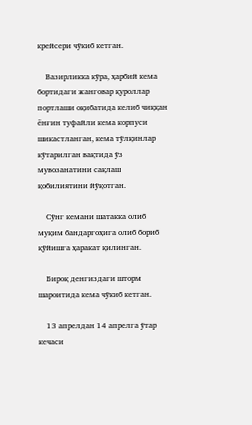крейсери чўкиб кетган.

    Вазирликка кўра, ҳарбий кема бортидаги жанговар қуроллар портлаши оқибатида келиб чиққан ёнғин туфайли кема корпуси шикастланган, кема тўлқинлар кўтарилган вақтида ўз мувозанатини сақлаш қобилиятини йўқотган.

    Сўнг кемани шатакка олиб муқим бандаргоҳига олиб бориб қўйишга ҳаракат қилинган.

    Бироқ денгиздаги шторм шароитида кема чўкиб кетган.

    13 апрелдан 14 апрелга ўтар кечаси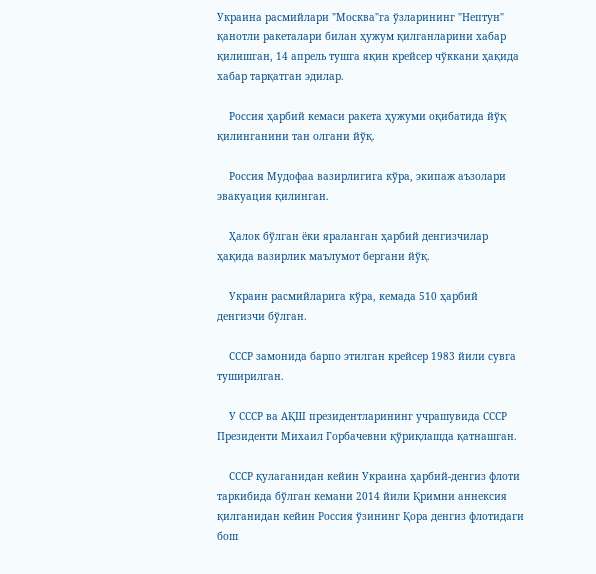Украина расмийлари "Москва"га ўзларининг "Нептун" қанотли ракеталари билан ҳужум қилганларини хабар қилишган, 14 апрель тушга яқин крейсер чўккани ҳақида хабар тарқатган эдилар.

    Россия ҳарбий кемаси ракета ҳужуми оқибатида йўқ қилинганини тан олгани йўқ.

    Россия Мудофаа вазирлигига кўра, экипаж аъзолари эвакуация қилинган.

    Ҳалок бўлган ёки яраланган ҳарбий денгизчилар ҳақида вазирлик маълумот бергани йўқ.

    Украин расмийларига кўра, кемада 510 ҳарбий денгизчи бўлган.

    СССР замонида барпо этилган крейсер 1983 йили сувга туширилган.

    У СССР ва АҚШ президентларининг учрашувида СССР Президенти Михаил Горбачевни қўриқлашда қатнашган.

    СССР қулаганидан кейин Украина ҳарбий-денгиз флоти таркибида бўлган кемани 2014 йили Қримни аннексия қилганидан кейин Россия ўзининг Қора денгиз флотидаги бош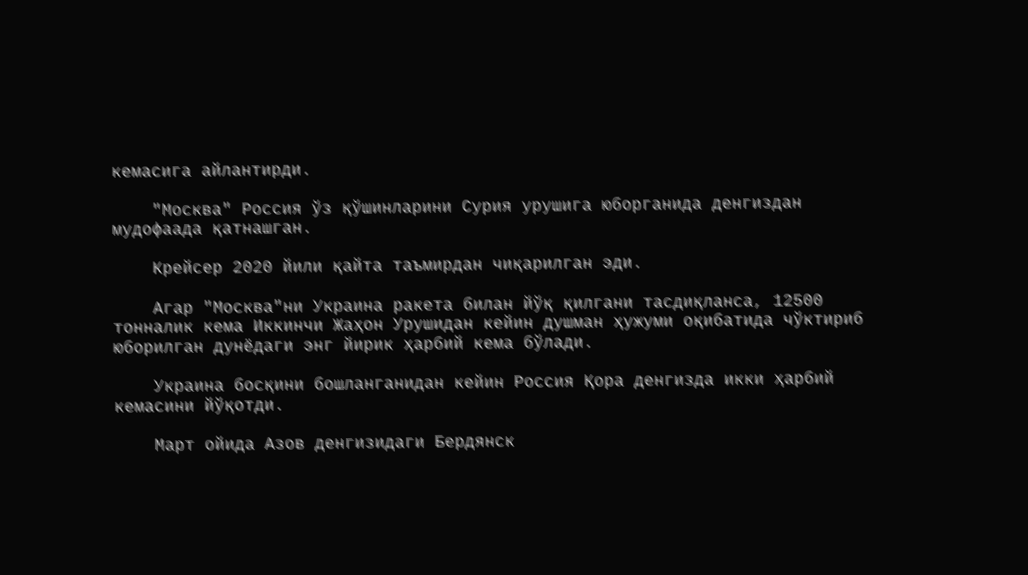кемасига айлантирди.

    "Москва" Россия ўз қўшинларини Сурия урушига юборганида денгиздан мудофаада қатнашган.

    Крейсер 2020 йили қайта таъмирдан чиқарилган эди.

    Агар "Москва"ни Украина ракета билан йўқ қилгани тасдиқланса, 12500 тонналик кема Иккинчи Жаҳон Урушидан кейин душман ҳужуми оқибатида чўктириб юборилган дунёдаги энг йирик ҳарбий кема бўлади.

    Украина босқини бошланганидан кейин Россия Қора денгизда икки ҳарбий кемасини йўқотди.

    Март ойида Азов денгизидаги Бердянск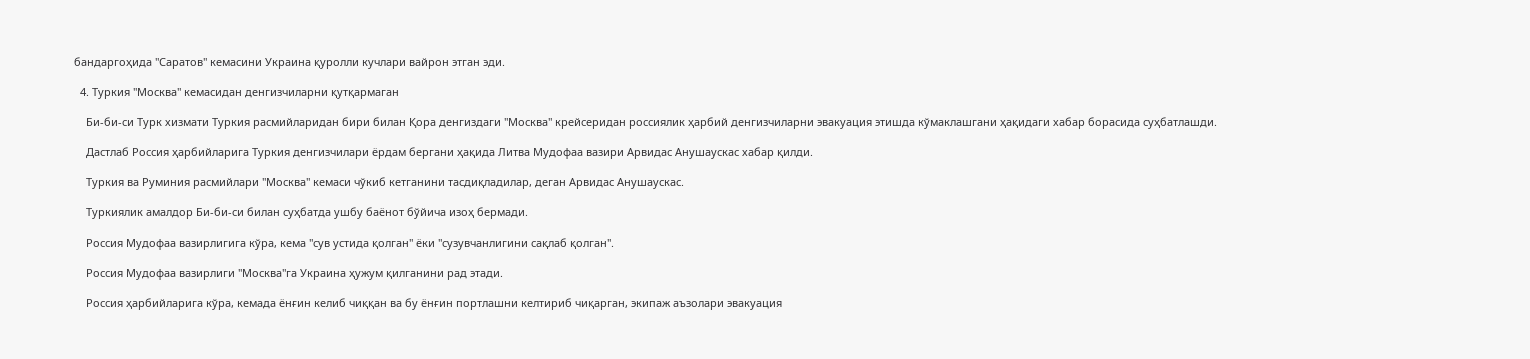бандаргоҳида "Саратов" кемасини Украина қуролли кучлари вайрон этган эди.

  4. Туркия "Москва" кемасидан денгизчиларни қутқармаган

    Би-би-си Турк хизмати Туркия расмийларидан бири билан Қора денгиздаги "Москва" крейсеридан россиялик ҳарбий денгизчиларни эвакуация этишда кўмаклашгани ҳақидаги хабар борасида суҳбатлашди.

    Дастлаб Россия ҳарбийларига Туркия денгизчилари ёрдам бергани ҳақида Литва Мудофаа вазири Арвидас Анушаускас хабар қилди.

    Туркия ва Руминия расмийлари "Москва" кемаси чўкиб кетганини тасдиқладилар, деган Арвидас Анушаускас.

    Туркиялик амалдор Би-би-си билан суҳбатда ушбу баёнот бўйича изоҳ бермади.

    Россия Мудофаа вазирлигига кўра, кема "сув устида қолган" ёки "сузувчанлигини сақлаб қолган".

    Россия Мудофаа вазирлиги "Москва"га Украина ҳужум қилганини рад этади.

    Россия ҳарбийларига кўра, кемада ёнғин келиб чиққан ва бу ёнғин портлашни келтириб чиқарган, экипаж аъзолари эвакуация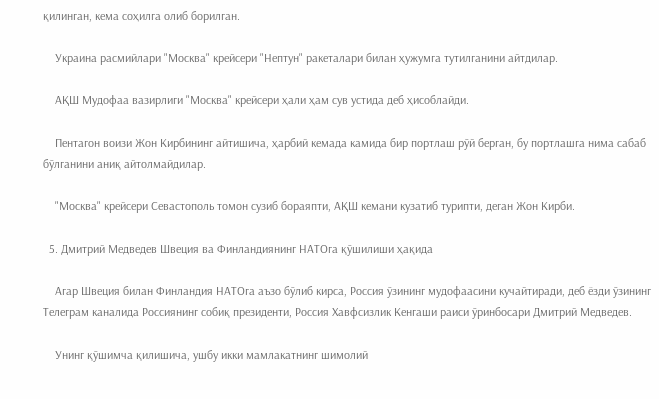қилинган, кема соҳилга олиб борилган.

    Украина расмийлари "Москва" крейсери "Нептун" ракеталари билан ҳужумга тутилганини айтдилар.

    АҚШ Мудофаа вазирлиги "Москва" крейсери ҳали ҳам сув устида деб ҳисоблайди.

    Пентагон воизи Жон Кирбининг айтишича, ҳарбий кемада камида бир портлаш рўй берган, бу портлашга нима сабаб бўлганини аниқ айтолмайдилар.

    "Москва" крейсери Севастополь томон сузиб бораяпти, АҚШ кемани кузатиб турипти, деган Жон Кирби.

  5. Дмитрий Медведев Швеция ва Финландиянинг НАТОга қўшилиши ҳақида

    Агар Швеция билан Финландия НАТОга аъзо бўлиб кирса, Россия ўзининг мудофаасини кучайтиради, деб ёзди ўзининг Телеграм каналида Россиянинг собиқ президенти, Россия Хавфсизлик Кенгаши раиси ўринбосари Дмитрий Медведев.

    Унинг қўшимча қилишича, ушбу икки мамлакатнинг шимолий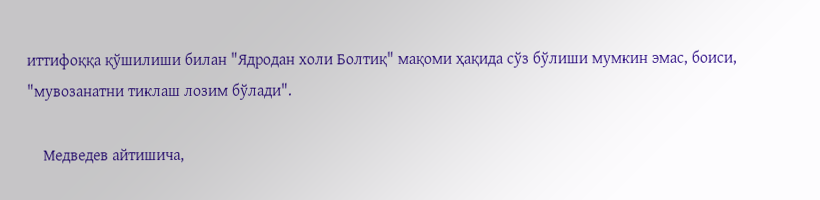иттифоққа қўшилиши билан "Ядродан холи Болтиқ" мақоми ҳақида сўз бўлиши мумкин эмас, боиси, "мувозанатни тиклаш лозим бўлади".

    Медведев айтишича,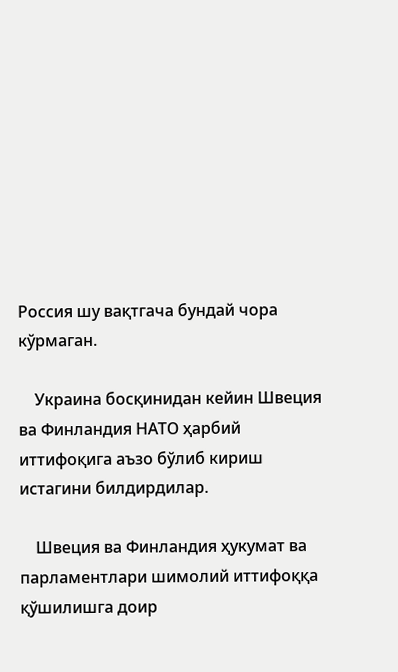Россия шу вақтгача бундай чора кўрмаган.

    Украина босқинидан кейин Швеция ва Финландия НАТО ҳарбий иттифоқига аъзо бўлиб кириш истагини билдирдилар.

    Швеция ва Финландия ҳукумат ва парламентлари шимолий иттифоққа қўшилишга доир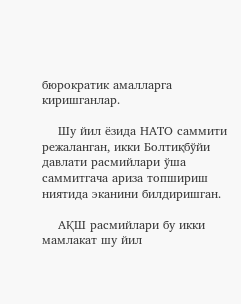бюрократик амалларга киришганлар.

    Шу йил ёзида НАТО саммити режаланган, икки Болтиқбўйи давлати расмийлари ўша саммитгача ариза топшириш ниятида эканини билдиришган.

    АҚШ расмийлари бу икки мамлакат шу йил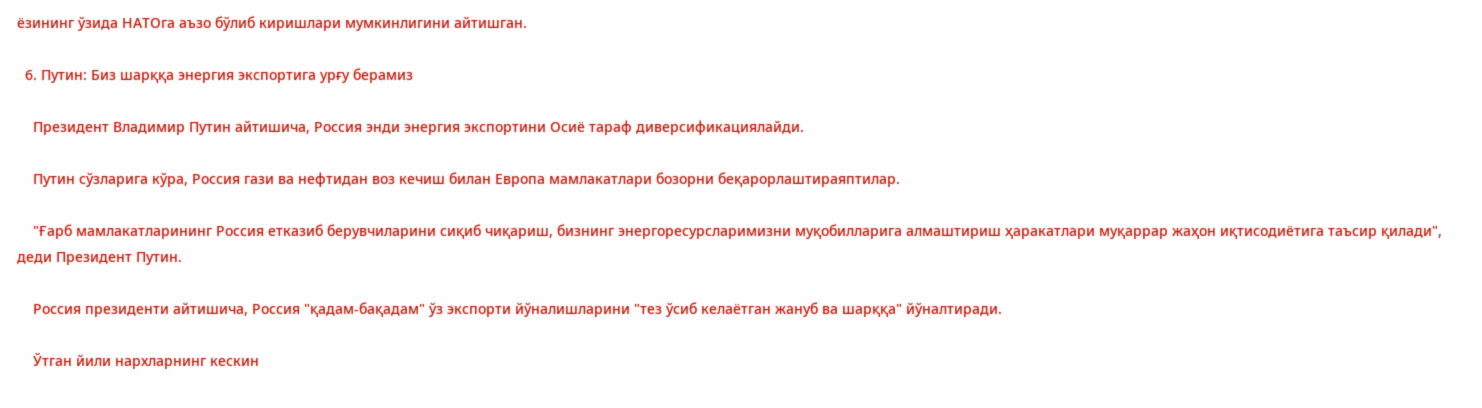ёзининг ўзида НАТОга аъзо бўлиб киришлари мумкинлигини айтишган.

  6. Путин: Биз шарққа энергия экспортига урғу берамиз

    Президент Владимир Путин айтишича, Россия энди энергия экспортини Осиё тараф диверсификациялайди.

    Путин сўзларига кўра, Россия гази ва нефтидан воз кечиш билан Европа мамлакатлари бозорни беқарорлаштираяптилар.

    "Ғарб мамлакатларининг Россия етказиб берувчиларини сиқиб чиқариш, бизнинг энергоресурсларимизни муқобилларига алмаштириш ҳаракатлари муқаррар жаҳон иқтисодиётига таъсир қилади", деди Президент Путин.

    Россия президенти айтишича, Россия "қадам-бақадам" ўз экспорти йўналишларини "тез ўсиб келаётган жануб ва шарққа" йўналтиради.

    Ўтган йили нархларнинг кескин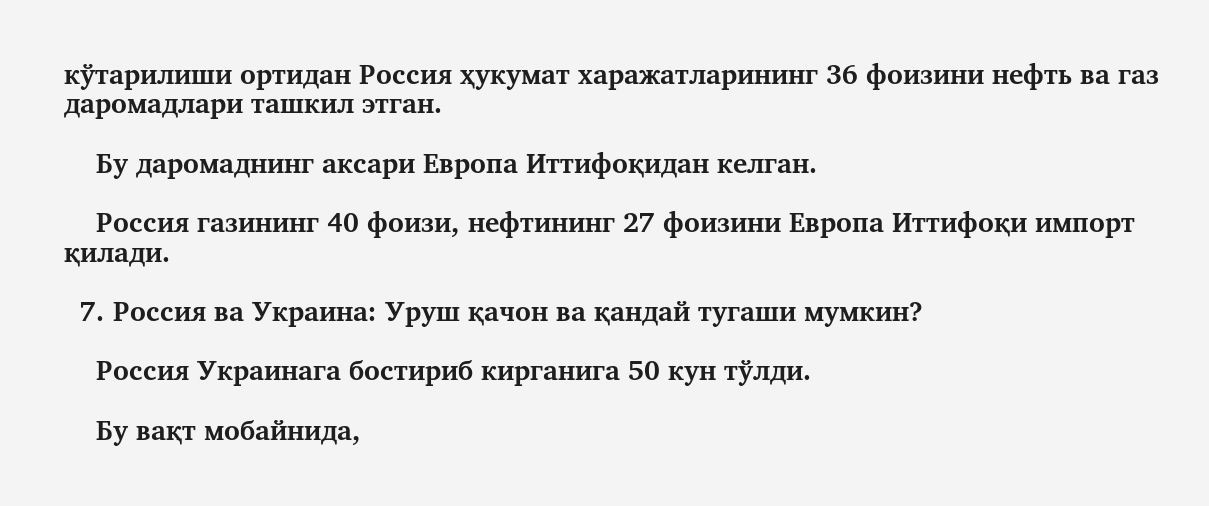кўтарилиши ортидан Россия ҳукумат харажатларининг 36 фоизини нефть ва газ даромадлари ташкил этган.

    Бу даромаднинг аксари Европа Иттифоқидан келган.

    Россия газининг 40 фоизи, нефтининг 27 фоизини Европа Иттифоқи импорт қилади.

  7. Россия ва Украина: Уруш қачон ва қандай тугаши мумкин?

    Россия Украинага бостириб кирганига 50 кун тўлди.

    Бу вақт мобайнида,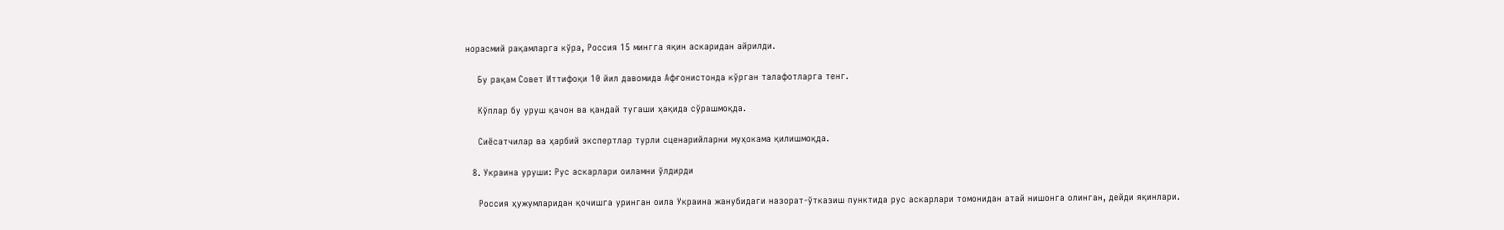норасмий рақамларга кўра, Россия 15 мингга яқин аскаридан айрилди.

    Бу рақам Совет Иттифоқи 10 йил давомида Афғонистонда кўрган талафотларга тенг.

    Кўплар бу уруш қачон ва қандай тугаши ҳақида сўрашмоқда.

    Сиёсатчилар ва ҳарбий экспертлар турли сценарийларни муҳокама қилишмоқда.

  8. Украина уруши: Рус аскарлари оиламни ўлдирди

    Россия ҳужумларидан қочишга уринган оила Украина жанубидаги назорат-ўтказиш пунктида рус аскарлари томонидан атай нишонга олинган, дейди яқинлари.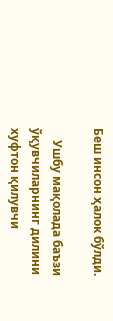Беш инсон ҳалок бўлди.

    Ушбу мақолада баъзи ўқувчиларнинг дилини хуфтон қилувчи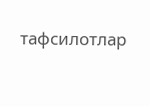тафсилотлар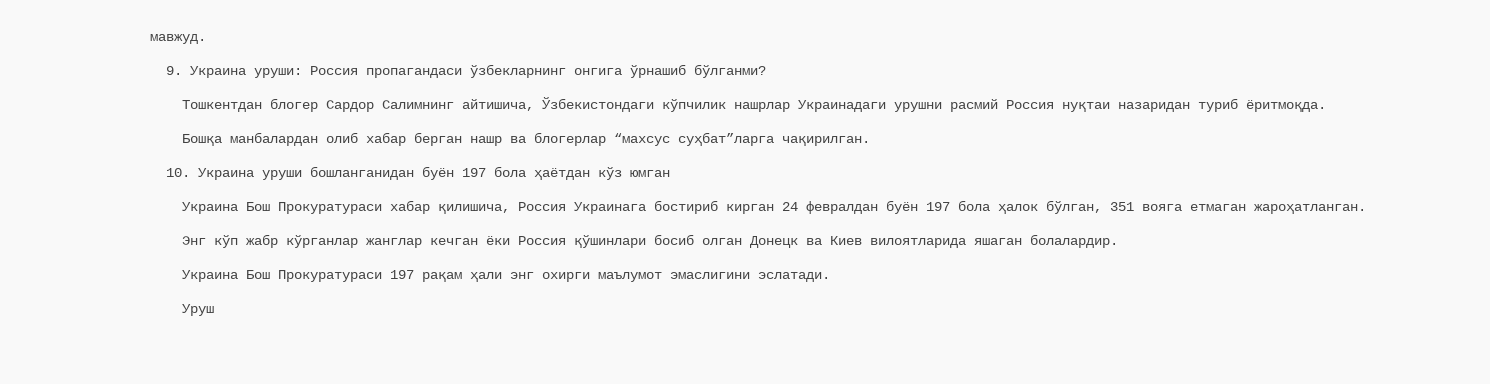мавжуд.

  9. Украина уруши: Россия пропагандаси ўзбекларнинг онгига ўрнашиб бўлганми?

    Тошкентдан блогер Сардор Салимнинг айтишича, Ўзбекистондаги кўпчилик нашрлар Украинадаги урушни расмий Россия нуқтаи назаридан туриб ёритмоқда.

    Бошқа манбалардан олиб хабар берган нашр ва блогерлар “махсус суҳбат”ларга чақирилган.

  10. Украина уруши бошланганидан буён 197 бола ҳаётдан кўз юмган

    Украина Бош Прокуратураси хабар қилишича, Россия Украинага бостириб кирган 24 февралдан буён 197 бола ҳалок бўлган, 351 вояга етмаган жароҳатланган.

    Энг кўп жабр кўрганлар жанглар кечган ёки Россия қўшинлари босиб олган Донецк ва Киев вилоятларида яшаган болалардир.

    Украина Бош Прокуратураси 197 рақам ҳали энг охирги маълумот эмаслигини эслатади.

    Уруш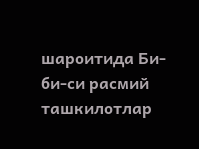шароитида Би-би-си расмий ташкилотлар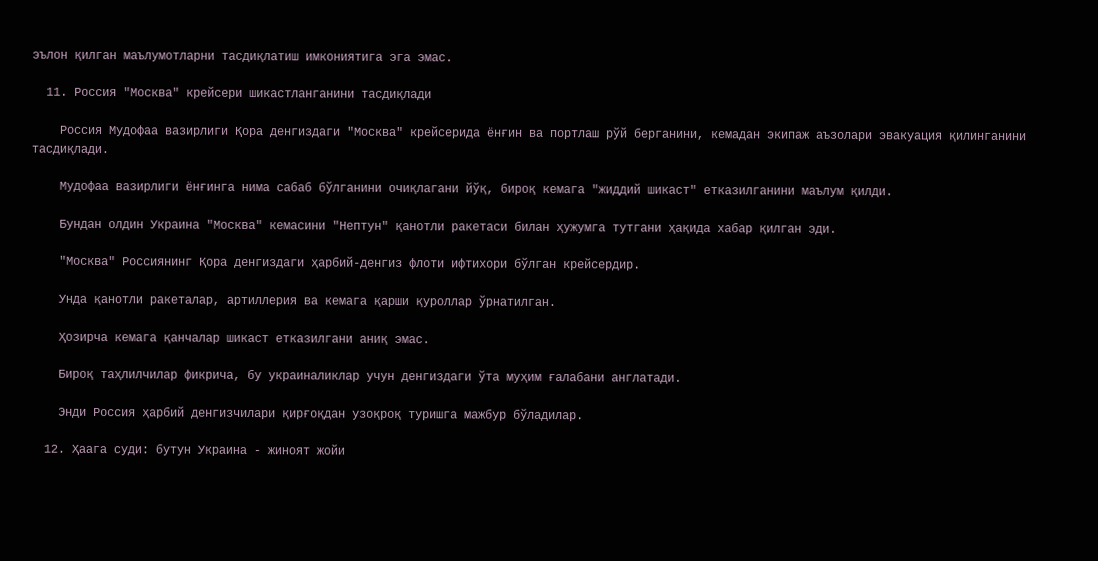эълон қилган маълумотларни тасдиқлатиш имкониятига эга эмас.

  11. Россия "Москва" крейсери шикастланганини тасдиқлади

    Россия Мудофаа вазирлиги Қора денгиздаги "Москва" крейсерида ёнғин ва портлаш рўй берганини, кемадан экипаж аъзолари эвакуация қилинганини тасдиқлади.

    Мудофаа вазирлиги ёнғинга нима сабаб бўлганини очиқлагани йўқ, бироқ кемага "жиддий шикаст" етказилганини маълум қилди.

    Бундан олдин Украина "Москва" кемасини "Нептун" қанотли ракетаси билан ҳужумга тутгани ҳақида хабар қилган эди.

    "Москва" Россиянинг Қора денгиздаги ҳарбий-денгиз флоти ифтихори бўлган крейсердир.

    Унда қанотли ракеталар, артиллерия ва кемага қарши қуроллар ўрнатилган.

    Ҳозирча кемага қанчалар шикаст етказилгани аниқ эмас.

    Бироқ таҳлилчилар фикрича, бу украиналиклар учун денгиздаги ўта муҳим ғалабани англатади.

    Энди Россия ҳарбий денгизчилари қирғоқдан узоқроқ туришга мажбур бўладилар.

  12. Ҳаага суди: бутун Украина - жиноят жойи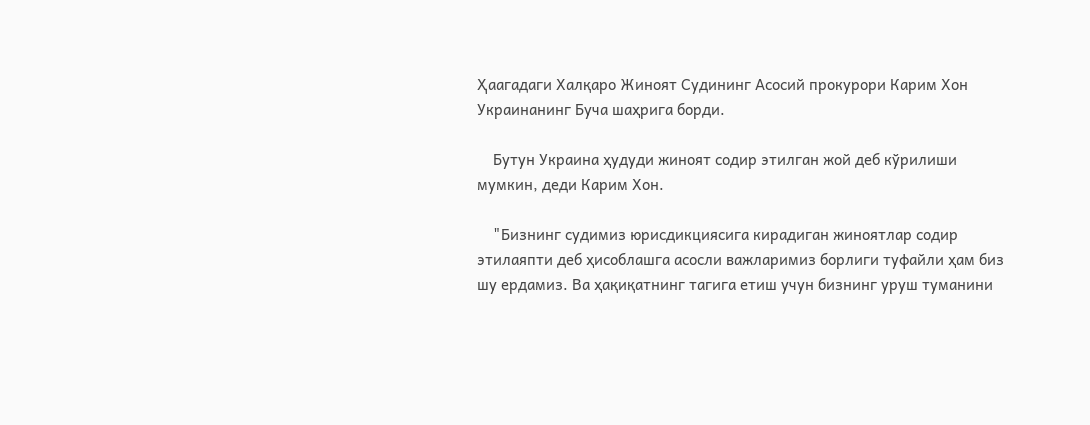Ҳаагадаги Халқаро Жиноят Судининг Асосий прокурори Карим Хон Украинанинг Буча шаҳрига борди.

    Бутун Украина ҳудуди жиноят содир этилган жой деб кўрилиши мумкин, деди Карим Хон.

    "Бизнинг судимиз юрисдикциясига кирадиган жиноятлар содир этилаяпти деб ҳисоблашга асосли важларимиз борлиги туфайли ҳам биз шу ердамиз. Ва ҳақиқатнинг тагига етиш учун бизнинг уруш туманини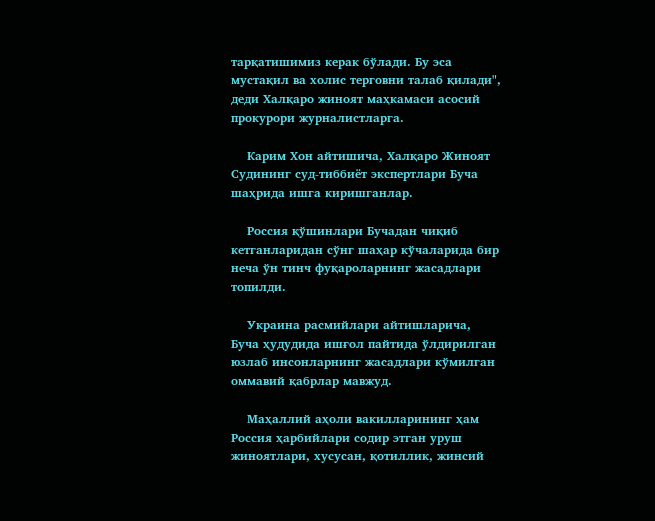тарқатишимиз керак бўлади. Бу эса мустақил ва холис терговни талаб қилади", деди Халқаро жиноят маҳкамаси асосий прокурори журналистларга.

    Карим Хон айтишича, Халқаро Жиноят Судининг суд-тиббиёт экспертлари Буча шаҳрида ишга киришганлар.

    Россия қўшинлари Бучадан чиқиб кетганларидан сўнг шаҳар кўчаларида бир неча ўн тинч фуқароларнинг жасадлари топилди.

    Украина расмийлари айтишларича, Буча ҳудудида ишғол пайтида ўлдирилган юзлаб инсонларнинг жасадлари кўмилган оммавий қабрлар мавжуд.

    Маҳаллий аҳоли вакилларининг ҳам Россия ҳарбийлари содир этган уруш жиноятлари, хусусан, қотиллик, жинсий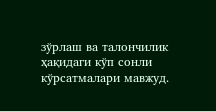зўрлаш ва талончилик ҳақидаги кўп сонли кўрсатмалари мавжуд.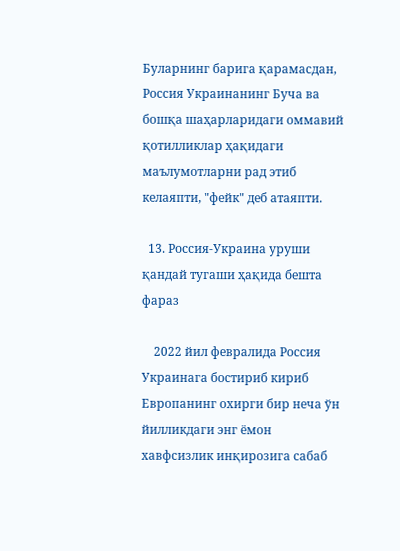Буларнинг барига қарамасдан, Россия Украинанинг Буча ва бошқа шаҳарларидаги оммавий қотилликлар ҳақидаги маълумотларни рад этиб келаяпти, "фейк" деб атаяпти.

  13. Россия-Украина уруши қандай тугаши ҳақида бешта фараз

    2022 йил февралида Россия Украинага бостириб кириб Европанинг охирги бир неча ўн йилликдаги энг ёмон хавфсизлик инқирозига сабаб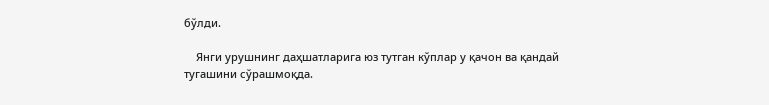бўлди.

    Янги урушнинг даҳшатларига юз тутган кўплар у қачон ва қандай тугашини сўрашмоқда.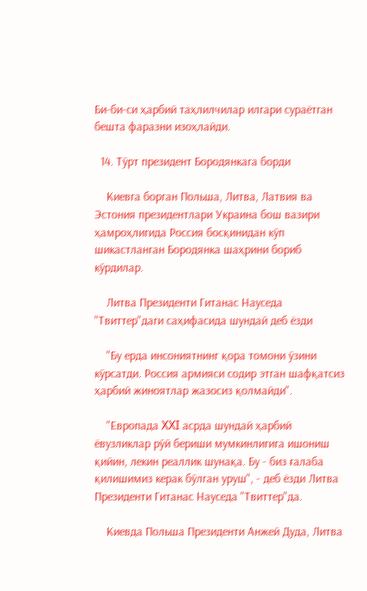Би-би-си ҳарбий таҳлилчилар илгари сураётган бешта фаразни изоҳлайди.

  14. Тўрт президент Бородянкага борди

    Киевга борган Польша, Литва, Латвия ва Эстония президентлари Украина бош вазири ҳамроҳлигида Россия босқинидан кўп шикастланган Бородянка шаҳрини бориб кўрдилар.

    Литва Президенти Гитанас Науседа "Твиттер"даги саҳифасида шундай деб ёзди

    "Бу ерда инсониятнинг қора томони ўзини кўрсатди. Россия армияси содир этган шафқатсиз ҳарбий жиноятлар жазосиз қолмайди".

    "Европада XXI асрда шундай ҳарбий ёвузликлар рўй бериши мумкинлигига ишониш қийин, лекин реаллик шунақа. Бу - биз ғалаба қилишимиз керак бўлган уруш", - деб ёзди Литва Президенти Гитанас Науседа "Твиттер"да.

    Киевда Польша Президенти Анжей Дуда, Литва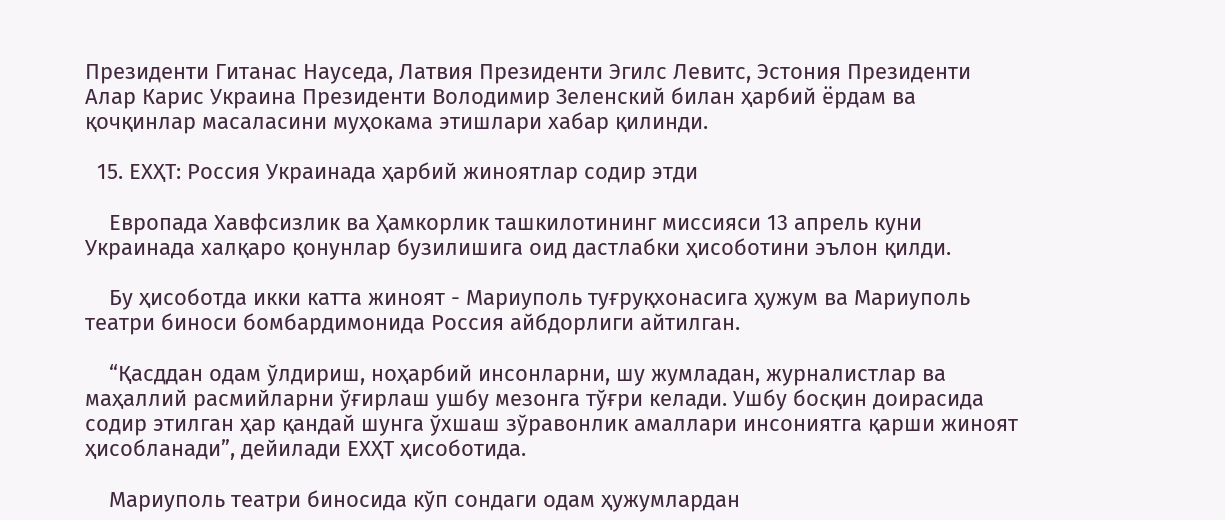Президенти Гитанас Науседа, Латвия Президенти Эгилс Левитс, Эстония Президенти Алар Карис Украина Президенти Володимир Зеленский билан ҳарбий ёрдам ва қочқинлар масаласини муҳокама этишлари хабар қилинди.

  15. ЕХҲТ: Россия Украинада ҳарбий жиноятлар содир этди

    Европада Хавфсизлик ва Ҳамкорлик ташкилотининг миссияси 13 апрель куни Украинада халқаро қонунлар бузилишига оид дастлабки ҳисоботини эълон қилди.

    Бу ҳисоботда икки катта жиноят - Мариуполь туғруқхонасига ҳужум ва Мариуполь театри биноси бомбардимонида Россия айбдорлиги айтилган.

    “Қасддан одам ўлдириш, ноҳарбий инсонларни, шу жумладан, журналистлар ва маҳаллий расмийларни ўғирлаш ушбу мезонга тўғри келади. Ушбу босқин доирасида содир этилган ҳар қандай шунга ўхшаш зўравонлик амаллари инсониятга қарши жиноят ҳисобланади”, дейилади ЕХҲТ ҳисоботида.

    Мариуполь театри биносида кўп сондаги одам ҳужумлардан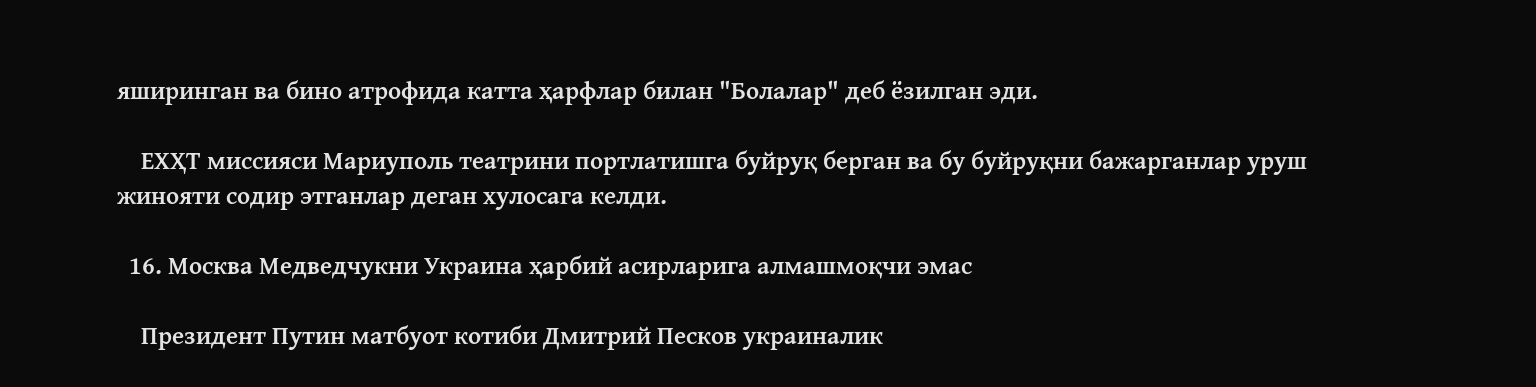яширинган ва бино атрофида катта ҳарфлар билан "Болалар" деб ёзилган эди.

    ЕХҲТ миссияси Мариуполь театрини портлатишга буйруқ берган ва бу буйруқни бажарганлар уруш жинояти содир этганлар деган хулосага келди.

  16. Москва Медведчукни Украина ҳарбий асирларига алмашмоқчи эмас

    Президент Путин матбуот котиби Дмитрий Песков украиналик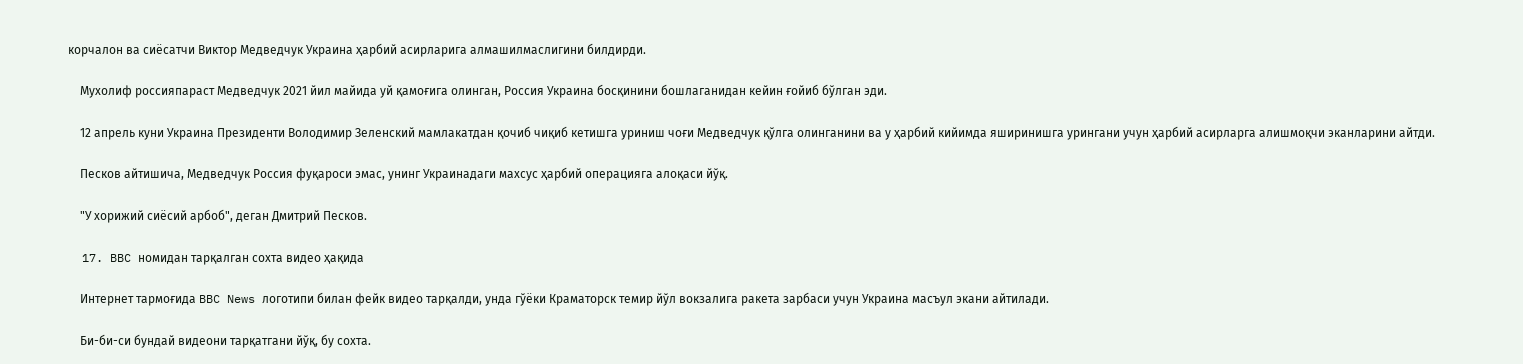корчалон ва сиёсатчи Виктор Медведчук Украина ҳарбий асирларига алмашилмаслигини билдирди.

    Мухолиф россияпараст Медведчук 2021 йил майида уй қамоғига олинган, Россия Украина босқинини бошлаганидан кейин ғойиб бўлган эди.

    12 апрель куни Украина Президенти Володимир Зеленский мамлакатдан қочиб чиқиб кетишга уриниш чоғи Медведчук қўлга олинганини ва у ҳарбий кийимда яширинишга урингани учун ҳарбий асирларга алишмоқчи эканларини айтди.

    Песков айтишича, Медведчук Россия фуқароси эмас, унинг Украинадаги махсус ҳарбий операцияга алоқаси йўқ.

    "У хорижий сиёсий арбоб", деган Дмитрий Песков.

  17. BBC номидан тарқалган сохта видео ҳақида

    Интернет тармоғида BBC News логотипи билан фейк видео тарқалди, унда гўёки Краматорск темир йўл вокзалига ракета зарбаси учун Украина масъул экани айтилади.

    Би-би-си бундай видеони тарқатгани йўқ, бу сохта.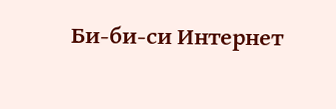Би-би-си Интернет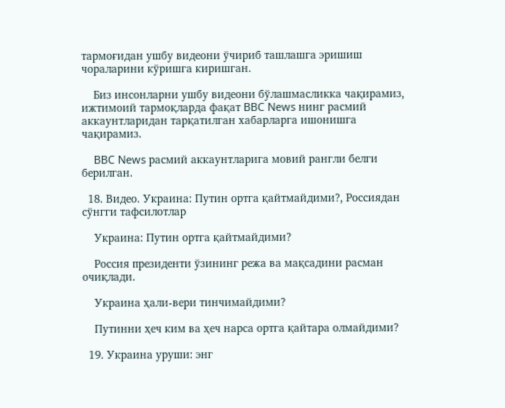тармоғидан ушбу видеони ўчириб ташлашга эришиш чораларини кўришга киришган.

    Биз инсонларни ушбу видеони бўлашмасликка чақирамиз, ижтимоий тармоқларда фақат BBC News нинг расмий аккаунтларидан тарқатилган хабарларга ишонишга чақирамиз.

    BBC News расмий аккаунтларига мовий рангли белги берилган.

  18. Видео. Украина: Путин ортга қайтмайдими?, Россиядан сўнгги тафсилотлар

    Украина: Путин ортга қайтмайдими?

    Россия президенти ўзининг режа ва мақсадини расман очиқлади.

    Украина ҳали-вери тинчимайдими?

    Путинни ҳеч ким ва ҳеч нарса ортга қайтара олмайдими?

  19. Украина уруши: энг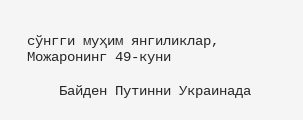сўнгги муҳим янгиликлар, Можаронинг 49-куни

    Байден Путинни Украинада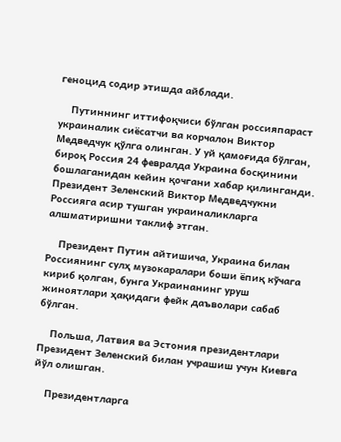геноцид содир этишда айблади.

    Путиннинг иттифоқчиси бўлган россияпараст украиналик сиёсатчи ва корчалон Виктор Медведчук қўлга олинган. У уй қамоғида бўлган, бироқ Россия 24 февралда Украина босқинини бошлаганидан кейин қочгани хабар қилинганди. Президент Зеленский Виктор Медведчукни Россияга асир тушган украиналикларга алшматиришни таклиф этган.

    Президент Путин айтишича, Украина билан Россиянинг сулҳ музокаралари боши ёпиқ кўчага кириб қолган, бунга Украинанинг уруш жиноятлари ҳақидаги фейк даъволари сабаб бўлган.

    Польша, Латвия ва Эстония президентлари Президент Зеленский билан учрашиш учун Киевга йўл олишган.

    Президентларга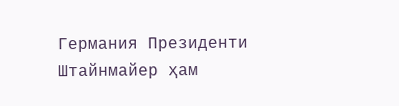Германия Президенти Штайнмайер ҳам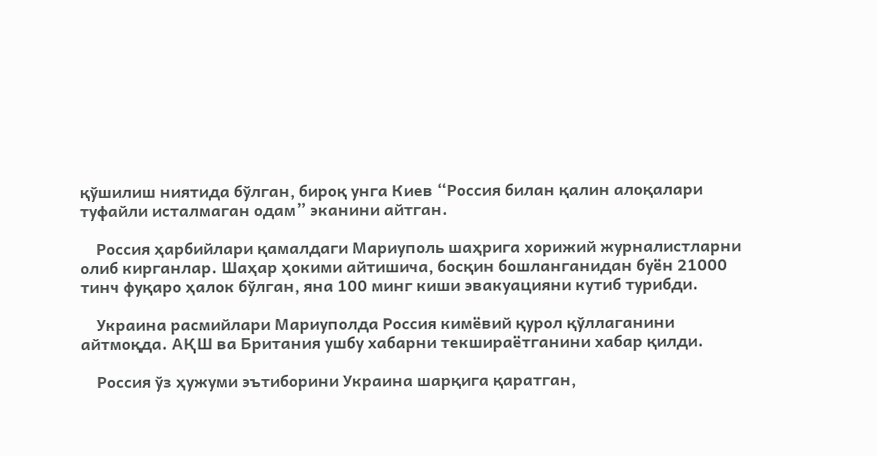қўшилиш ниятида бўлган, бироқ унга Киев “Россия билан қалин алоқалари туфайли исталмаган одам” эканини айтган.

    Россия ҳарбийлари қамалдаги Мариуполь шаҳрига хорижий журналистларни олиб кирганлар. Шаҳар ҳокими айтишича, босқин бошланганидан буён 21000 тинч фуқаро ҳалок бўлган, яна 100 минг киши эвакуацияни кутиб турибди.

    Украина расмийлари Мариуполда Россия кимёвий қурол қўллаганини айтмоқда. АҚШ ва Британия ушбу хабарни текшираётганини хабар қилди.

    Россия ўз ҳужуми эътиборини Украина шарқига қаратган,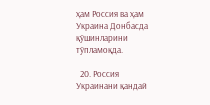ҳам Россия ва ҳам Украина Донбасда қўшинларини тўпламоқда.

  20. Россия Украинани қандай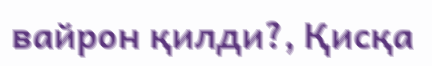вайрон қилди?, Қисқа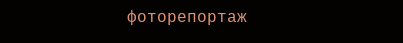фоторепортаж